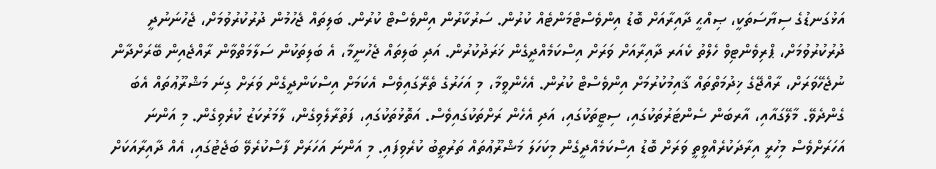އަޅުގަނޑުގެ ސިޔާސަތަކީ، ޞިއްޙީ ދާއިރާއަށް ބޮޑު އިންވެސްޓްމަންޓެއް ކުރުން. ސަރުކާރުން އިންވެސްޓް ކުރުން. ބަލިތައް ޖެހުމުން ދުރުކުރުވުމަށް، ޖެހުނަނުދީ ދުރުކުރުވުމަށް، ޕްރިވެންޓިވް ހެލްތު ކެއަރ ދާއިރާއަށް ވަރަށް އިސްކަމެއްދީގެން ޚަރަދުކުރުން. އަދި ބަލިތައް ޖެހުނީމާ، އެ ބަލިތަކުން ސަލާމަތްވާން ރާއްޖެއިން ބޭރަށްދާން ނުޖެހޭވަރަށް، ރާއްޖޭގެ ޚިދުމަތްތައް ޤާއިމުކުރުމަށް އިންވެސްޓް ކުރުން. އެހެންވީމާ، މި އަހަރުގެ ތެރޭގައިވެސް އެކަމަށް އިސްކަންދީގެން ވަރަށް ގިނަ މަޝްރޫޢުތައް އެބަ ގެންދެވޭ. މާލޭގައާއި، އާރބަން ސެންޓަރުތަކުގައި، ސިޓީތަކުގައި، އަދި އެހެން ރަށްތަކުގައިވެސް. އަތޮޅުތަކުގައި، ފަތުރާލެވިގެން، ލާމަރުކަޒު ކުރެވިގެން. މި އަންނަ އަހަރަށްވެސް މިހުރީ އިރާދަކުރެއްވީތީ ވަރަށް ބޮޑު އިސްކަމެއްދީގެން މިކަހަލަ މަޝްރޫޢުތައް ތަރުތީބު ކުރެވިފައި. މި އަންނަ އަހަރަށް ފާސްކުރެވޭ ބަޖެޓުގައި، އެއް ދާއިރާއަކަށް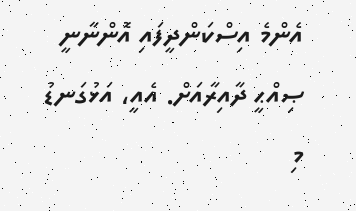އެންމެ އިސްކަންދީފައި އޮންނާނީ ޞިއްޙީ ދާއިރާއަށް. އެއީ، އަޅުގަނޑު މި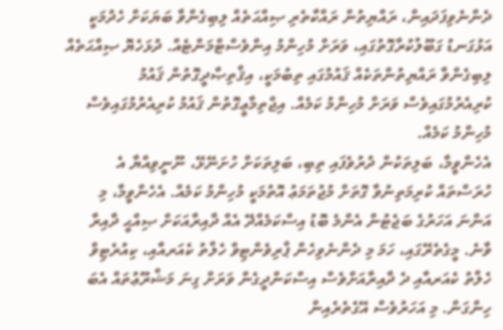ދެންނެވިފަދައިން، ރައްޔިތުން ރައްކާތެރި ޞިއްޙަތެއް ލިބިގެންވާ ބަޔަކަށް ހެދުމަކީ އަޅުގަނޑު ގަބޫލުކުރާގޮތުގައި، ވަރަށް މުހިންމު އިންވެސްޓްމަންޓެއް. ދުޅަހެޔޮ ޞިއްޙަތެއް ލިބިގެންވާ ރައްޔިތުންތަކެއް ޤައުމުގައި ތިބުމަކީ، އިޤްތިޞާދީގޮތުން ޤައުމު ކުރިއެރުމުގައިވެސް ވަރަށް މުހިންމު ކަމެއް. އިޖްތިމާޢީގޮތުން ޤައުމު ކުރިއެރުމުގައިވެސް މުހިންމު ކަމެއް.
އެހެންވީމާ، ބަލިތަކުން ދުރުވެފައި ތިބި، ބަލިތަކަށް ހުށަނޭޅޭ، ނޫނީވިއްޔާ އެ ހުރަސްތައް ކުރިމަތިނުވާ ގޮތަށް މުޖުތަމަޢު އޮތުމަކީ މުހިންމު ކަމެއް. އެހެންވީމާ، މި އަންނަ އަހަރުގެ ބަޖެޓުން އެންމެ ބޮޑު އިސްކަމެއްދޭ އެއް ދާއިރާއަކަށް ޞިއްޙީ ދާއިރާ ވާނެ. މީގެތެރޭގައި، ހަމަ މި ދެންނެވިހެން ޕްރިވެންޓިވް ހެލްތު ކެއަރއާއި، ކިއުރެޓިވް ހެލްތު ކެއަރއާއި ދެ ދާއިރާއަށްވެސް އިސްކަންދީގެން ވަރަށް ގިނަ މަޝްރޫޢުތައް އެބަ ހިންގަން. މި އަހަރުވެސް އޭގެތެރެއިން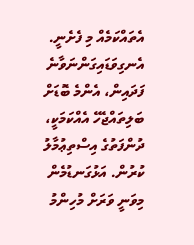އެތައްކަމެއް މި ފެށެނީ.
އެނގިވަޑައިގަންނަވާނެ ފަދައިން، އެންމެ ބޮޑަށް ބަލިތައްޖެހޭ އެއްކަމަކީ، ދުންފަތުގެ އިސްތިޢުމާލު ކުރުން. އަޅުގަނޑުމެން މިވަނީ ވަރަށް މުހިންމު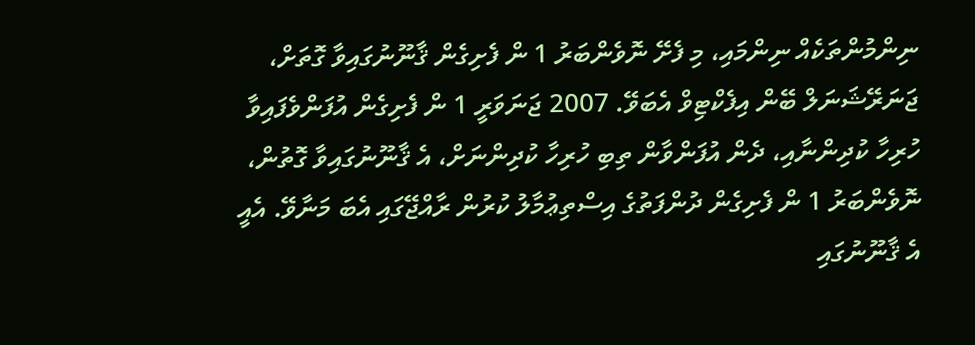ނިންމުންތަކެއް ނިންމައި، މި ފެށޭ ނޮވެންބަރު 1 ން ފެށިގެން ޤާނޫނުގައިވާ ގޮތަށް، ޖަނަރޭޝަނަލް ބޭން އިފެކްޓިވް އެބަވޭ. 2007 ޖަނަވަރީ 1 ން ފެށިގެން އުފަންވެފައިވާ ހުރިހާ ކުދިންނާއި، ދެން އުފަންވާން ތިބި ހުރިހާ ކުދިންނަށް، އެ ޤާނޫނުގައިވާ ގޮތުން، ނޮވެންބަރު 1 ން ފެށިގެން ދުންފަތުގެ އިސްތިޢުމާލު ކުރުން ރާއްޖޭގައި އެބަ މަނާވޭ. އެއީ އެ ޤާނޫނުގައި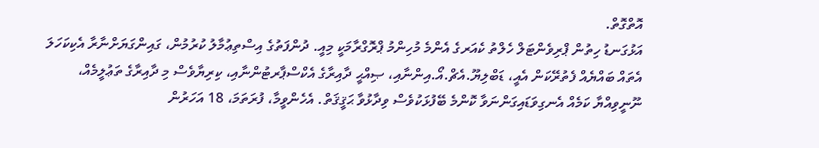އޮތްގޮތް.
އަޅުގަނޑު ހިތުން ޕްރިވެންޓަލް ހެލްތު ކެއަރގެ އެންމެ މުހިންމު ޕްރޮގްރާމަކީ މިއީ. ދުންފަތުގެ އިސްތިޢުމާލު ކުރުމުން، ގައިންގަޔަށްނާރާ އެކިކަހަލަ އެތައް ބައްޔެއް ފެތުރޭކަން އެއީ، ޑަބްލިޔޫ.އެޗް.އޯ.އިންނާއި، ޞިއްޙީ ދާއިރާގެ އެކްސްޕާރޓުންނާއި، ކިރިޔާވެސް މި ދާއިރާގެ ތަޢުލީމެއް، ނޫނީވިއްޔާ ކަމެއް އެނގިވަޑައިގަންނަވާ ކޮންމެ ބޭފުޅަކުވެސް ވިދާޅުވާ ޙަޤީޤަތް. އެހެންވީމާ، ފުރަތަމަ، 18 އަހަރުން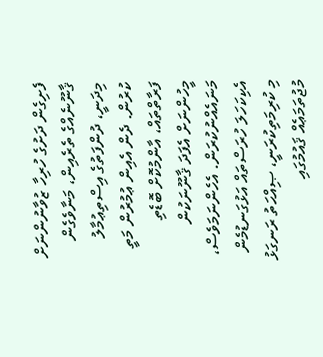ފެށިގެން ދަށުގެ ހުރިހާ ޒުވާނުންނަށް ޤާނޫނެއްގެ ތެރެއިން، މަނާވެގެން މިދަނީ، ދުންފަތުގެ އިސްތިޢުމާލު ކުރުން. ދެން އެއިން ޢުމުރުން މަތީ ފަރާތްތައް، އާންމުކޮށް ބޮޑެތި މީހުންނަށް އެފަދަ ޤާނޫނަކުން މަނައެއްނުކުރަން. އެހެންނަމަވެސް، އެކިކަހަލަ ހުރަސްތައް އަޅުގަނޑުމެން މި ކުރިމަތިކުރަނީ، ޞިއްޙަތު ރަނގަޅު މުޖުތަމަޢެއް ޤައުމުގައި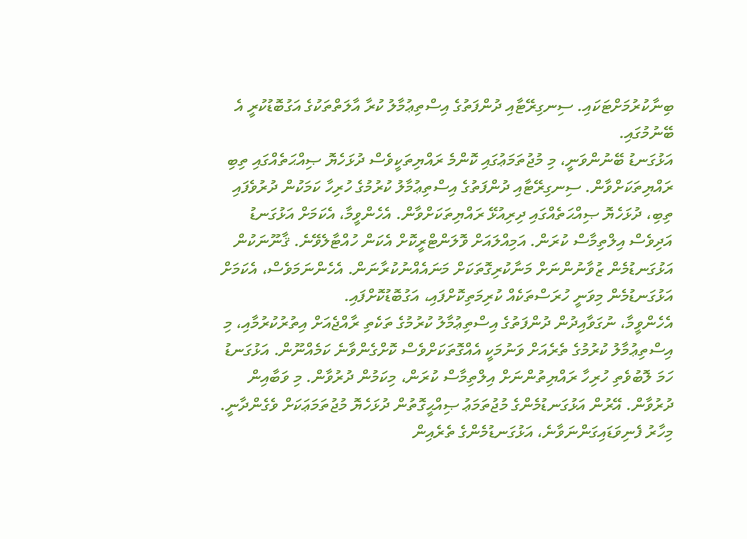ބިނާކުރުމަށްޓަކައި. ސިނގިރޭޓާއި ދުންފަތުގެ އިސްތިޢުމާލު ކުރާ އާލަތްތަކުގެ އަގުބޮޑުކުރީ އެ ބޭނުމުގައި.
އަޅުގަނޑު ބޭނުންވަނީ، މި މުޖުތަމަޢުގައި ކޮންމެ ރައްޔިތަކީވެސް ދުޅަހެޔޮ ޞިއްޙަތެއްގައި ތިބި ރައްޔިތަކަށްވާން. ސިނގިރޭޓާއި ދުންފަތުގެ އިސްތިޢުމާލު ކުރުމުގެ ހުރިހާ ކަމަކުން ދުރުވެފައި ތިބި، ދުޅަހެޔޮ ޞިއްޙަތެއްގައި ދިރިއުޅޭ ރައްޔިތަކަށްވާން. އެހެންވީމާ، އެކަމަށް އަޅުގަނޑު އަދިވެސް އިލްތިމާސް ކުރަން. އަމިއްލައަށް ވޮލަންޓްރީކޮށް އެކަން ހުއްޓާލެވޭނެ. ޤާނޫނަކުން އަޅުގަނޑުމެން ޒުވާނުންނަށް މަނާކުރިގޮތަކަށް މަނައެއްނުކުރާނަން. އެހެންނަމަވެސް، އެކަމަށް އަޅުގަނޑުމެން މިވަނީ ހުރަސްތަކެއް ކުރިމަތިކޮށްފައި، އަގުބޮޑުކޮށްފައި.
އެހެންވީމާ، ނުގަވާއިދުން ދުންފަތުގެ އިސްތިޢުމާލު ކުރުމުގެ ތަކެތި ރާއްޖެއަށް އިތުރުކުރުމާއި، މި އިސްތިޢުމާލު ކުރުމުގެ ތެރެއަށް ވަނުމަކީ އެއްގޮތަކަށްވެސް ކޮށްގެންވާނެ ކަމެއްނޫން. އަޅުގަނޑު ހަމަ ލޮބުވެތި ހުރިހާ ރައްޔިތުންނަށް އިލްތިމާސް ކުރަން، މިކަމުން ދުރުވާން. މި ވަބާއިން ދުރުވާން. އޭރުން އަޅުގަނޑުމެންގެ މުޖުތަމަޢު ޞިއްޙީގޮތުން ދުޅަހެޔޮ މުޖުތަމަޢަކަށް ވެގެންދާނީ. މިހާރު ފެނިވަޑައިގަންނަވާނެ، އަޅުގަނޑުމެންގެ ތެރެއިން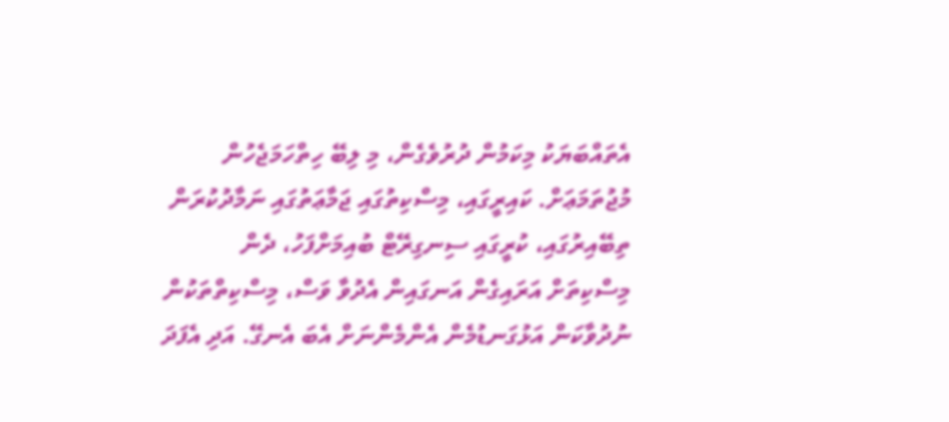އެތައްބަޔަކު މިކަމުން ދުރުވެގެން، މި ލިބޭ ހިތްހަމަޖެހުން މުޖުތަމަޢަށް. ކައިރީގައި، މިސްކިތުގައި ޖަމާޢަތުގައި ނަމާދުކުރަން ތިބޭއިރުގައި، ކުރީގައި ސިނގިރޭޓް ބުއިމަށްފަހު، ދެން މިސްކިތަށް އަރައިގެން އަނގައިން އެދުވާ ވަސް، މިސްކިތްތަކުން ނުދުވާކަން އަޅުގަނޑުމެން އެންމެންނަށް އެބަ އެނގޭ. އަދި އެފަދަ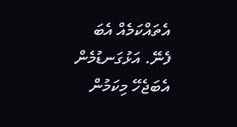އެތައްކަމެއް އެބަ ފެނޭ. އަޅުގަނޑުމެން އެބަޖެހޭ މިކަމުން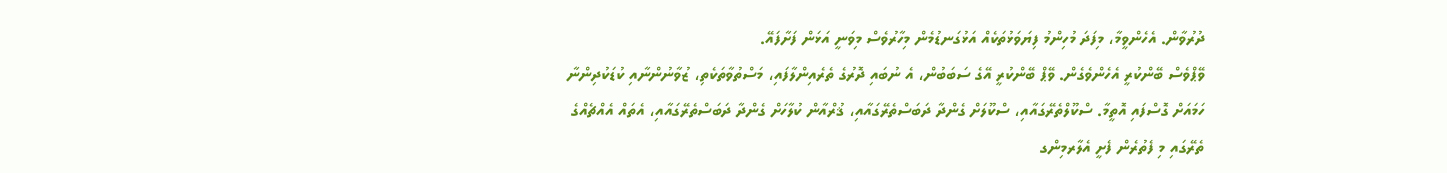ދުރުވާން. އެހެންވީމާ، މިފަދަ މުހިންމު ފިޔަވަޅުތަކެއް އަޅުގަނޑުމެން މިހާރުވެސް މިވަނީ އަޅަން ފަށާފައޭ.
ވޭޕްވެސް ބޭންކުރީ އެހެންވެގެން. ވޭޕް ބޭންކުރީ އޭގެ ސަބަބުން، އެ ނުބައި ދޮރުގެ ތެރެއިންލާފައި، މަސްތުވާތަކެތި، ޒުވާނުންނާއި ކުޑަކުދިންނާ ހަމައަށް ގޮސްފައި އޮތީމާ. ސްކޫލްތެރޭގައާއި، ސްކޫލަށް ގެންދާ ދަބަސްތެރޭގައާއި، ޤުރްއާން ކުލާހަށް ގެންދާ ދަބަސްތެރޭގައާއި، އެތައް އެއްޗެއްގެ ތެރޭގައި މި ފެތުރެން ފެށީ އެލާރމިންގ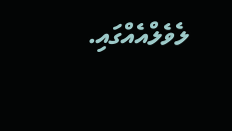ލެވެލްއެއްގައި.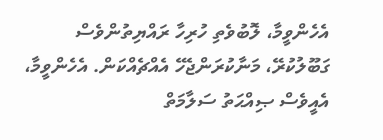އެހެންވީމާ، ލޮބުވެތި ހުރިހާ ރައްޔިތުންވެސް ގަބޫލުކުރޭ، މަނާކުރަންޖެހޭ އެއްޗެއްކަން. އެހެންވީމާ، އެއީވެސް ޞިއްޙަތު ސަލާމަތް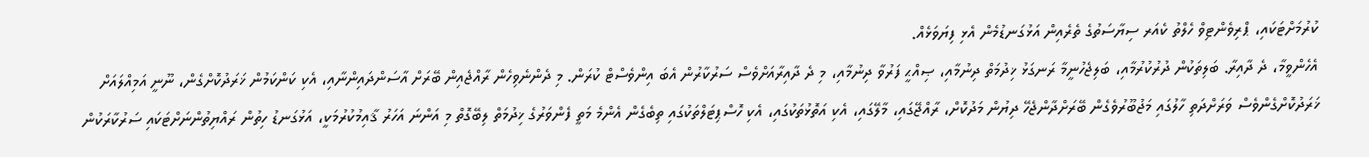ކުރުމަށްޓަކައި، ޕްރިވެންޓިވް ހެލްތު ކެއަރ ސިޔާސަތުގެ ތެރެއިން އަޅުގަނޑުމެން އެޅި ފިޔަވަޅެއް.
އެހެންވީމާ، ދެ ދާއިރާ. ބަލިތަކުން ދުރުކުރުމާއި، ބަލިޖެހުނީމާ ރަނގަޅު ޚިދުމަތް ދިނުމާއި، ޞިއްޙީ ފަރުވާ ދިނުމާއި، މި ދެ ދާއިރާއަށްވެސް ސަރުކާރުން އެބަ އިންވެސްޓް ކުރަން. މި ދެންނެވިހެން ރާއްޖެއިން ބޭރަށް އާސަންދައިންނާއި، އެކި ކަންކަމުން ޚަރަދުކޮށްގެން، ނޫނީ އަމިއްލައަށް ޚަރަދުކޮށްގެންވެސް ވަރަށްދަތި ހާލުގައި މަޖުބޫރުވެގެން ބޭރަށްދާންޖެހޭ ދިޔުން މަދުކޮށް، ރާއްޖޭގައި، މާލޭގައި، އެކި އަތޮޅުތަކުގައި، އެކި ހޮސްޕިޓަލްތަކުގައި ތިބެގެން އެންމެ މަތީ ފެންވަރުގެ ޚިދުމަތް ލިބޭގޮތް މި އަންނަ އަހަރު ޤާއިމުކުރުމަކީ، އަޅުގަނޑު ހިތުން ރައްޔިތުންނަށްޓަކައި ސަރުކާރަކުން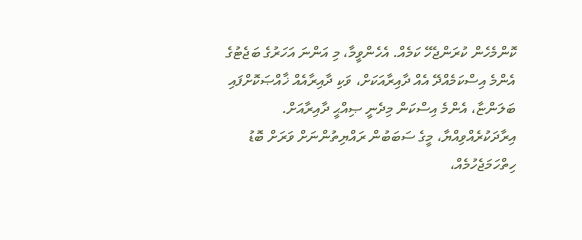ކޮންމެހެން ކުރަންޖެހޭ ކަމެއް. އެހެންވީމާ، މި އަންނަ އަހަރުގެ ބަޖެޓުގެ އެންމެ އިސްކަމެއްދޭ އެއް ދާއިރާއަކަށް، ވަކި ދާއިރާއެއް ޚާއްޞަކޮށްފައި ބަލަންޏާ، އެންމެ އިސްކަން މިދެނީ ޞިއްޙީ ދާއިރާއަށް. އިރާދަކުރެއްވިއްޔާ، މީގެ ސަބަބުން ރައްޔިތުންނަށް ވަރަށް ބޮޑު ހިތްހަމަޖެހުމެއް،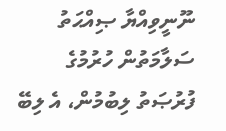ނޫނީވިއްޔާ ޞިއްޙަތު ސަލާމަތުން ހުރުމުގެ ފުރުޞަތު ލިބުމުން، އެ ލިބޭ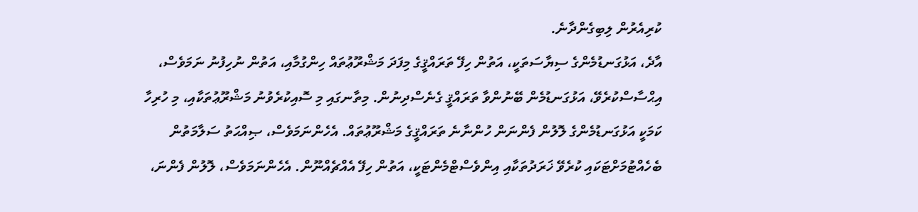ކުރިއެރުން ލިބިގެންދާނެ.
އާދެ، އަޅުގަނޑުމެންގެ ސިޔާސަތަކީ، އަތުން ހިފޭ ތަރައްޤީގެ މިފަދަ މަޝްރޫޢުތައް ހިންގުމާއި، އަތުން ނުހިފުނު ނަމަވެސް، އިޙްސާސްކުރެވޭ، އަޅުގަނޑުމެން ބޭނުންވާ ތަރައްޤީ ގެނެސްދިނުން. މިތާނގައި މި ސޮއިކުރެވުނު މަޝްރޫޢުތަކާއި، މި ހުރިހާ ކަމަކީ އަޅުގަނޑުމެންގެ ލޮލުން ފެންނަން ހުންނާނެ ތަރައްޤީގެ މަޝްރޫޢުތައް. އެހެންނަމަވެސް، ޞިއްޙަތު ސަލާމަތުން ބެހެއްޓުމަށްޓަކައި ކުރެވޭ ޚަރަދުތަކާއި އިންވެސްޓްމެންޓަކީ، އަތުން ހިފޭ އެއްޗެއްނޫން. އެހެންނަމަވެސް، ލޮލުން ފެންނަ،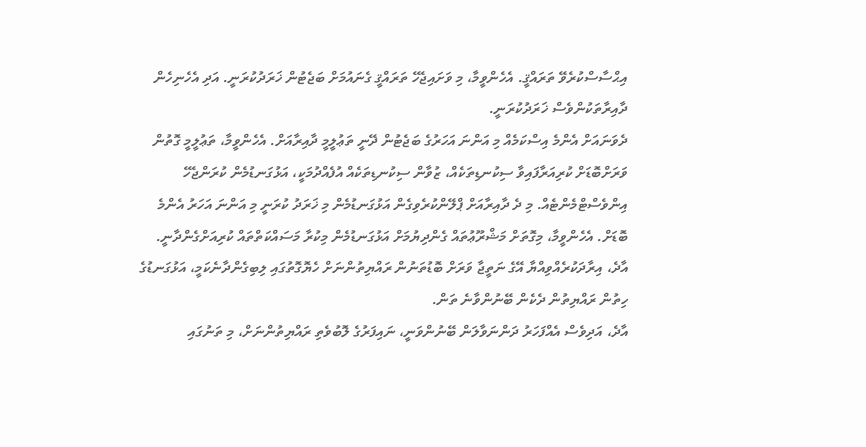އިޙްސާސްކުރެވޭ ތަރައްޤީ. އެހެންވީމާ، މި ވަށައިޖެހޭ ތަރައްޤީ ގެނައުމަށް ބަޖެޓުން ޚަރަދުކުރަނީ. އަދި އެހެނިހެން ދާއިރާތަކުންވެސް ޚަރަދުކުރަނީ.
ދެވަނައަށް އެންމެ އިސްކަމެއް މި އަންނަ އަހަރުގެ ބަޖެޓުން ދޭނީ ތަޢުލީމީ ދާއިރާއަށް. އެހެންވީމާ، ތަޢުލީމީ ގޮތުން ވަރަށްބޮޑަށް ކުރިއަރާފައިވާ ސިކުނޑިތަކެއް، ޒުވާން ސިކުނޑިތަކެއް އުފެއްދުމަކީ، އަޅުގަނޑުމެން ކުރަންޖެހޭ އިންވެސްޓްމެންޓެއް. މި ދެ ދާއިރާއަށް ޕްލޭންކުރެވިގެން އަޅުގަނޑުމެން މި ޚަރަދު ކުރަނީ މި އަންނަ އަހަރު އެންމެ ބޮޑަށް. އެހެންވީމާ، މިގޮތަށް މަޝްރޫޢުތައް ގެންދިޔުމަށް އަޅުގަނޑުމެން މިކުރާ މަސައްކަތްތައް ކުރިއަށްގެންދާނީ. އާދެ، އިރާދަކުރެއްވިއްޔާ އޭގެ ނަތީޖާ ވަރަށް ބޮޑުތަނުން ރައްޔިތުންނަށް ހެޔޮގޮތުގައި ލިބިގެންދާނެކަމީ، އަޅުގަނޑުގެ ހިތުން ރައްޔިތުން ދެކެން ބޭނުންވާނެ ތަން.
އާދެ، އަދިވެސް އެއްފަހަރު ދަންނަވާލަން ބޭނުންވަނީ، ނައިފަރުގެ ލޮބުވެތި ރައްޔިތުންނަށް، މި ތަނުގައި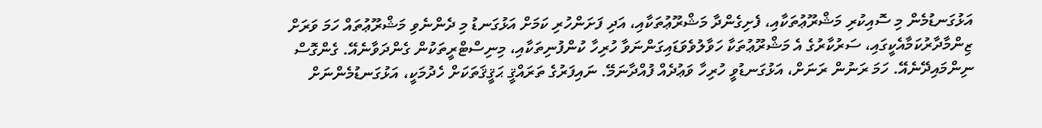އަޅުގަނޑުމެން މި ސޮއިކުރި މަޝްރޫޢުތަކާއި، ފެށިގެންދާ މަޝްރޫޢުތަކާއި، އަދި ފަށަންހުރި ކަމަށް އަޅުގަނޑު މި ދެންނެވި މަޝްރޫޢުތައް ހަމަ ވަރަށް ޒިންމާދާރުކަމާއެކީގައި، ސަރުކާރުގެ އެ މަޝްރޫޢުތަކާ ހަވާލުވެވަޑައިގަންނަވާ ހުރިހާ ކުންފުނިތަކާއި، މިނިސްޓްރީތަކުން ގެންދަވާނެއޭ. ގެންގޮސް ނިންމައިދޭނެއޭ. ހަމަ ރަނުން ރަނަށް، އަޅުގަނޑުވީ ހުރިހާ ވަޢުދެއް ފުއްދާނަމޭ. ނައިފަރުގެ ތަރައްޤީ ޙަޤީޤަތަކަށް ހެދުމަކީ، އަޅުގަނޑުމެންނަށް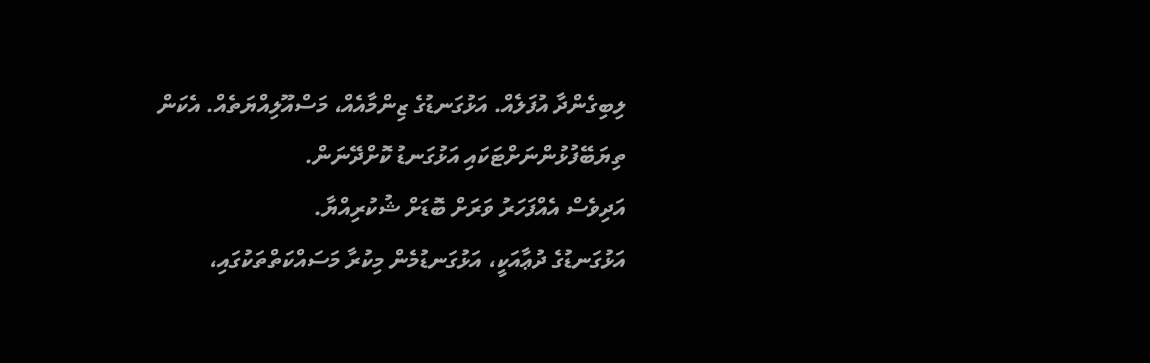ލިބިގެންދާ އުފަލެއް. އަޅުގަނޑުގެ ޒިންމާއެއް، މަސްއޫލިއްޔަތެއް. އެކަން ތިޔަބޭފުޅުންނަށްޓަކައި އަޅުގަނޑު ކޮށްދޭނަން.
އަދިވެސް އެއްފަހަރު ވަރަށް ބޮޑަށް ޝުކުރިއްޔާ.
އަޅުގަނޑުގެ ދުޢާއަކީ، އަޅުގަނޑުމެން މިކުރާ މަސައްކަތްތަކުގައި،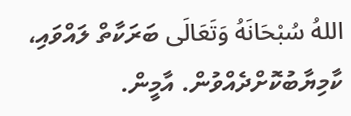اللهُ سُبْحَانَهُ وَتَعَالَى ބަރަކާތް ލައްވައި، ކާމިޔާބުކޮށްދެއްވުން. އާމީން.